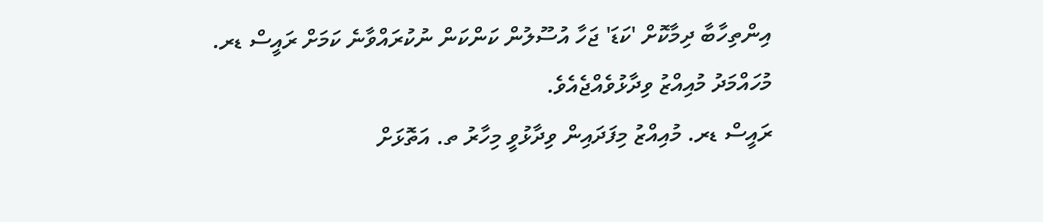އިންތިހާބާ ދިމާކޮށް 'ކަޑަ' ޖަހާ އުސޫލުން ކަންކަން ނުކުރައްވާނެ ކަމަށް ރައީސް ޑރ. މުހައްމަދު މުއިއްޒު ވިދާޅުވެއްޖެއެވެ.
ރައީސް ޑރ. މުއިއްޒު މިފަދައިން ވިދާޅުވީ މިހާރު ތ. އަތޮޅަށް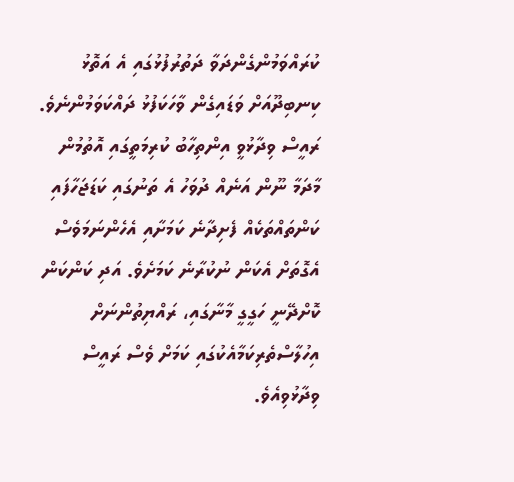ކުރައްވަމުންގެންދަވާ ދަތުރުފުޅުގައި އެ އަތޮޅު ކިނބިދޫއަށް ވަޑައިގެން ވާހަކަފުޅު ދައްކަވަމުންނެވެ.
ރައީސް ވިދާޅުވީ އިންތިހާބު ކުރިމަތީގައި އޮތުމުން މާދަމާ ނޫން އަނެއް ދުވަހު އެ ތަނުގައި ކަޑަޖަހާފައި ކަންތައްތަކެއް ފެށިދާނެ ކަމަށާއި އެހެންނަމަވެސް އެގޮތަށް އެކަން ނުކުރާނެ ކަމަށެވެ. އަދި ކަންކަން ކޮށްދޭނީ ހަގީގީ މާނާގައި، ރައްޔިތުންނަށް އިހުލާސްތެރިކަމާއެކުގައި ކަމަށް ވެސް ރައީސް ވިދާޅުވިއެވެ.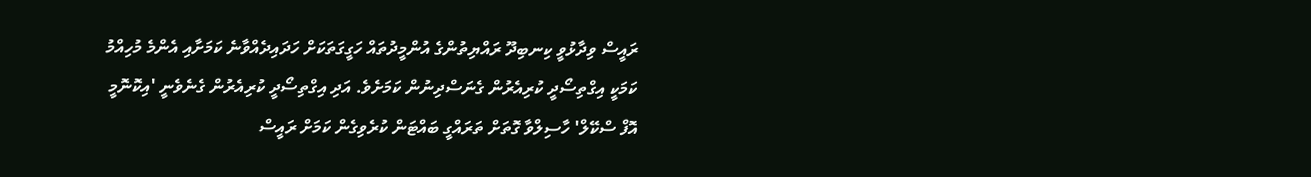ރައީސް ވިދާޅުވީ ކިނބިދޫ ރައްޔިތުންގެ އުންމީދުތައް ހަގީގަތަކަށް ހަދައިދެއްވާނެ ކަމަށާއި އެންމެ މުހިއްމު ކަމަކީ އިގްތިސޯދީ ކުރިއެރުން ގެނަސްދިނުން ކަމަށެވެ. އަދި އިގްތިސޯދީ ކުރިއެރުން ގެނެވެނީ 'އިކޮނޮމީ އޮފް ސްކޭލް' ހާސިލްވާ ގޮތަށް ތަރައްގީ ބައްޓަން ކުރެވިގެން ކަމަށް ރައީސް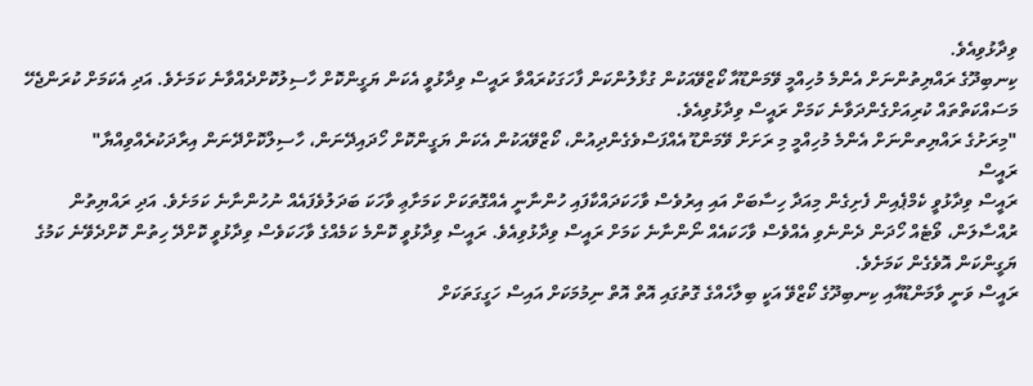ވިދާޅުވިއެވެ.
ކިނބިދޫގެ ރައްޔިތުންނަށް އެންމެ މުހިއްމީ ވޭމަންޑޫއާ ކޯޒްވޭއަކުން ގުޅާލުންކަން ފާހަގަކުރައްވާ ރައީސް ވިދާޅުވީ އެކަން ޔަގީންކޮށް ހާސިލުކޮށްދެއްވާނެ ކަމަށެވެ. އަދި އެކަމަށް ކުރަންޖެހޭ މަސައްކަތްތައް ކުރިއަށްގެންދަވާނެ ކަމަށް ރައީސް ވިދާޅުވިއެވެ.
"މިރަށުގެ ރައްޔިތންނަށް އެންމެ މުހިއްމީ މި ރަށަށް ވޭމަންޑޫ އެއްފަސްވެގެންދިއުން، ކޯޒްވޭއަކުން އެކަން ޔަގީންކޮށް ހޯދައިދޭނަން، ހާސިލްކޮށްދޭނަން އިރާދަކުރެއްވިއްޔާ"
ރައީސް
ރައީސް ވިދާޅުވީ ކެމްޕެއިން ފެށިގެން މިއަދާ ހިސާބަށް އައި އިރުވެސް ވާހަކަދައްކާފައި ހުންނާނީ އެއްގޮތަކަށް ކަމަށާޢި ވާހަކަ ބަދަލުވެފައެއް ނުހުންނާނެ ކަމަށެވެ. އަދި ރައްޔިތުން ރުއްސާލަން، ވޯޓެއް ހޯދަން ދެންނެވި އެއްވެސް ވާހަކައެއް ނޯންނާނެ ކަމަށް ރައީސް ވިދާޅުވިއެވެ. ރައީސް ވިދާޅުވީ ކޮންމެ ކަމެއްގެ ވާހަކަވެސް ވިދާޅުވީ ކޮށްދޭ ހިތުން ކޮށްދެވޭނެ ކަމުގެ ޔަގީންކަން އޮވެގެން ކަމަށެވެ.
ރައީސް ވަނީ ވާމަންޑޫއާއި ކިނބިދޫގެ ކޯޒްވޭ އަކީ ބިލާހެއްގެ ގޮތުގައި އޮތް އޮތް ނިމުމަކަށް އައިސް ހަގީގަތަކަށް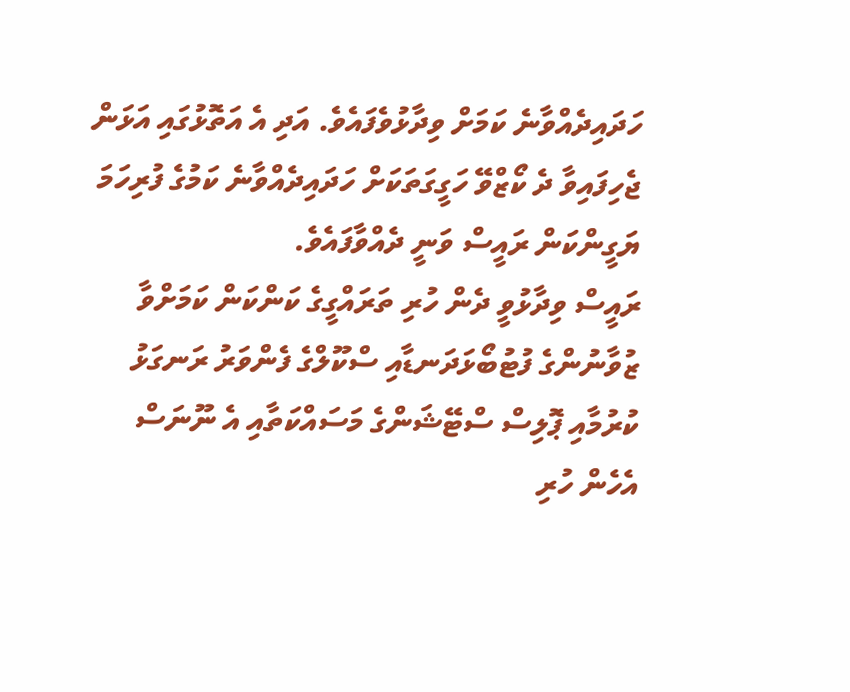ހަދައިދެއްވާނެ ކަމަށް ވިދާޅުވެފައެވެ. އަދި އެ އަތޮޅުގައި އަޅަން ޖެހިފައިވާ ދެ ކޯޒްވޭ ހަގީގަތަކަށް ހަދައިދެއްވާނެ ކަމުގެ ފުރިހަމަ ޔަގީންކަން ރައީސް ވަނީ ދެއްވާފައެވެ.
ރައީސް ވިދާޅުވީ ދެން ހުރި ތަރައްގީގެ ކަންކަން ކަމަށްވާ ޒުވާނުންގެ ފުޓުބޯޅަދަނޑާއި ސްކޫލްގެ ފެންވަރު ރަނގަޅު ކުރުމާއި ޕޮލިސް ސްޓޭޝަންގެ މަސައްކަތާއި އެ ނޫނަސް އެހެން ހުރި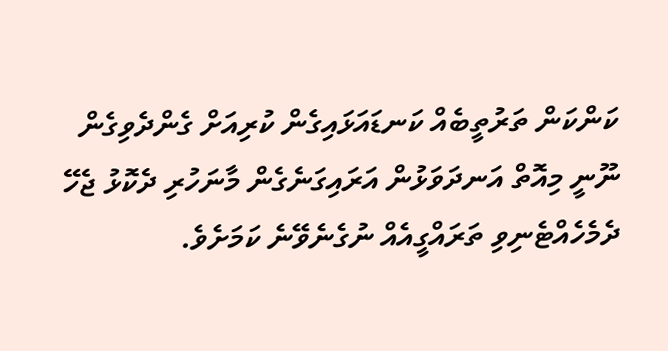ކަންކަން ތަރުތީބެއް ކަނޑައަޅައިގެން ކުރިއަށް ގެންދެވިގެން ނޫނީ މިއޮތް އަނދަވަޅުން އަރައިގަނެގެން މާނަހުރި ދެކޮޅު ޖެހޭ ދެމެހެއްޓެނިވި ތަރައްގީއެއް ނުގެނެވޭނެ ކަމަށެވެ.